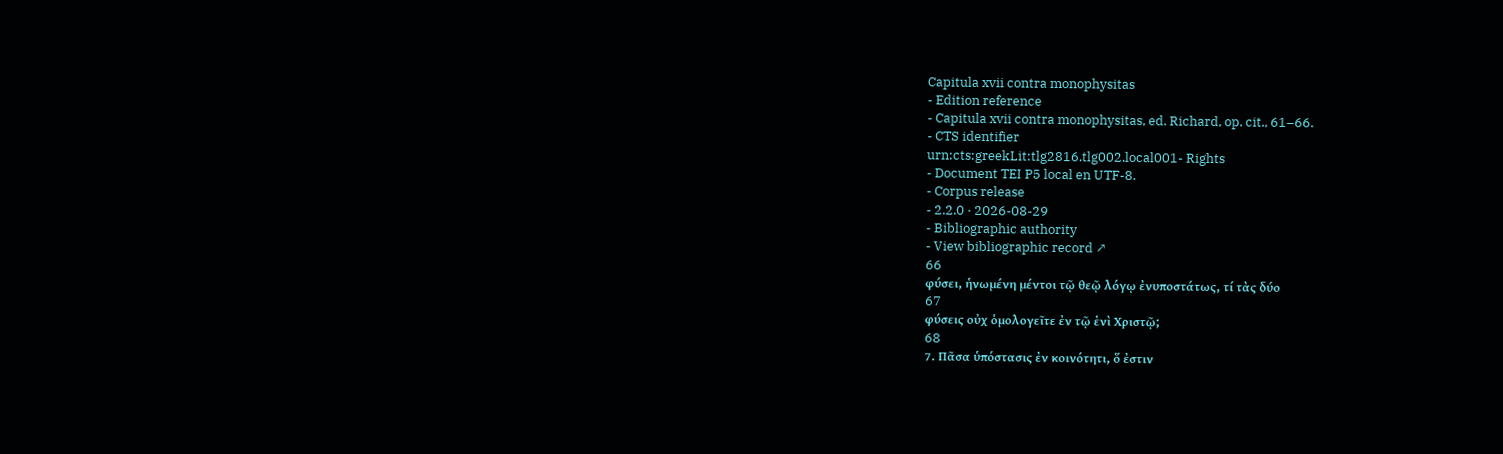Capitula xvii contra monophysitas
- Edition reference
- Capitula xvii contra monophysitas, ed. Richard, op. cit., 61–66.
- CTS identifier
urn:cts:greekLit:tlg2816.tlg002.local001- Rights
- Document TEI P5 local en UTF-8.
- Corpus release
- 2.2.0 · 2026-08-29
- Bibliographic authority
- View bibliographic record ↗
66
φύσει, ἡνωμένη μέντοι τῷ θεῷ λόγῳ ἐνυποστάτως, τί τὰς δύο
67
φύσεις οὐχ ὁμολογεῖτε ἐν τῷ ἑνὶ Χριστῷ;
68
7. Πᾶσα ὑπόστασις ἐν κοινότητι, ὅ ἐστιν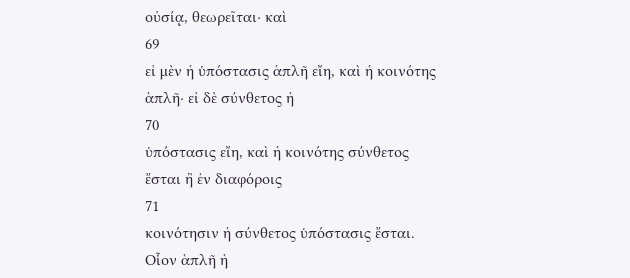οὐσίᾳ, θεωρεῖται· καὶ
69
εἰ μὲν ἡ ὑπόστασις ἁπλῆ εἴη, καὶ ἡ κοινότης ἁπλῆ· εἰ δὲ σύνθετος ἡ
70
ὑπόστασις εἴη, καὶ ἡ κοινότης σύνθετος ἔσται ἢ ἐν διαφόροις
71
κοινότησιν ἡ σύνθετος ὑπόστασις ἔσται. Οἷον ἁπλῆ ἡ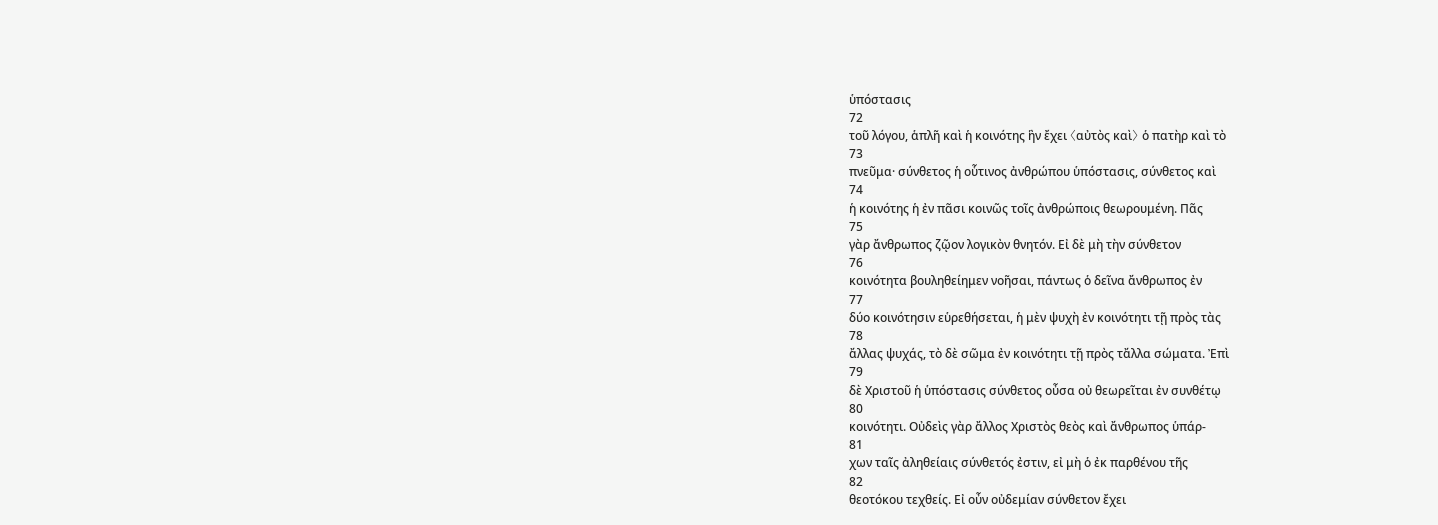ὑπόστασις
72
τοῦ λόγου, ἁπλῆ καὶ ἡ κοινότης ἣν ἔχει 〈αὐτὸς καὶ〉 ὁ πατὴρ καὶ τὸ
73
πνεῦμα· σύνθετος ἡ οὗτινος ἀνθρώπου ὑπόστασις, σύνθετος καὶ
74
ἡ κοινότης ἡ ἐν πᾶσι κοινῶς τοῖς ἀνθρώποις θεωρουμένη. Πᾶς
75
γὰρ ἄνθρωπος ζῷον λογικὸν θνητόν. Εἰ δὲ μὴ τὴν σύνθετον
76
κοινότητα βουληθείημεν νοῆσαι, πάντως ὁ δεῖνα ἄνθρωπος ἐν
77
δύο κοινότησιν εὑρεθήσεται, ἡ μὲν ψυχὴ ἐν κοινότητι τῇ πρὸς τὰς
78
ἄλλας ψυχάς, τὸ δὲ σῶμα ἐν κοινότητι τῇ πρὸς τἄλλα σώματα. Ἐπὶ
79
δὲ Χριστοῦ ἡ ὑπόστασις σύνθετος οὖσα οὐ θεωρεῖται ἐν συνθέτῳ
80
κοινότητι. Οὐδεὶς γὰρ ἄλλος Χριστὸς θεὸς καὶ ἄνθρωπος ὑπάρ-
81
χων ταῖς ἀληθείαις σύνθετός ἐστιν, εἰ μὴ ὁ ἐκ παρθένου τῆς
82
θεοτόκου τεχθείς. Εἰ οὖν οὐδεμίαν σύνθετον ἔχει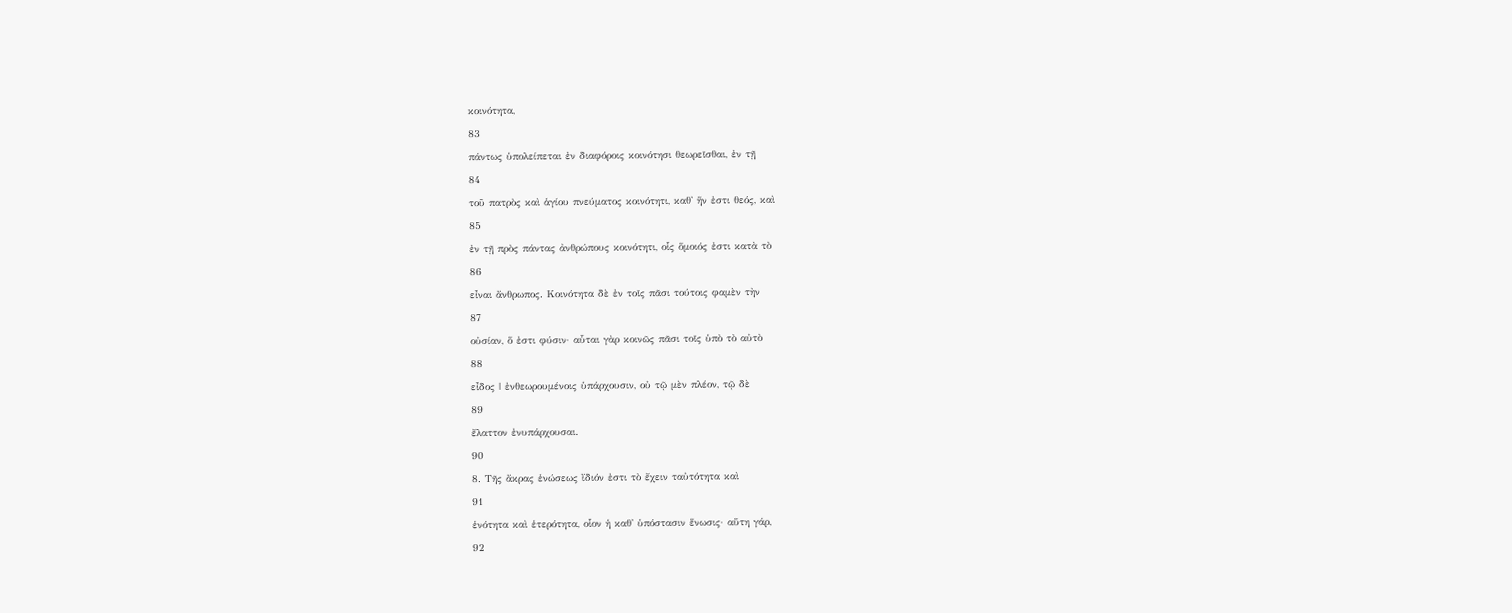κοινότητα,
83
πάντως ὑπολείπεται ἐν διαφόροις κοινότησι θεωρεῖσθαι, ἐν τῇ
84
τοῦ πατρὸς καὶ ἁγίου πνεύματος κοινότητι, καθ' ἥν ἐστι θεός, καὶ
85
ἐν τῇ πρὸς πάντας ἀνθρώπους κοινότητι, οἷς ὅμοιός ἐστι κατὰ τὸ
86
εἶναι ἄνθρωπος. Κοινότητα δὲ ἐν τοῖς πᾶσι τούτοις φαμὲν τὴν
87
οὐσίαν, ὅ ἐστι φύσιν· αὗται γὰρ κοινῶς πᾶσι τοῖς ὑπὸ τὸ αὐτὸ
88
εἶδος | ἐνθεωρουμένοις ὑπάρχουσιν, οὐ τῷ μὲν πλέον, τῷ δὲ
89
ἔλαττον ἐνυπάρχουσαι.
90
8. Τῆς ἄκρας ἑνώσεως ἴδιόν ἐστι τὸ ἔχειν ταὐτότητα καὶ
91
ἑνότητα καὶ ἑτερότητα, οἷον ἡ καθ' ὑπόστασιν ἕνωσις· αὕτη γάρ,
92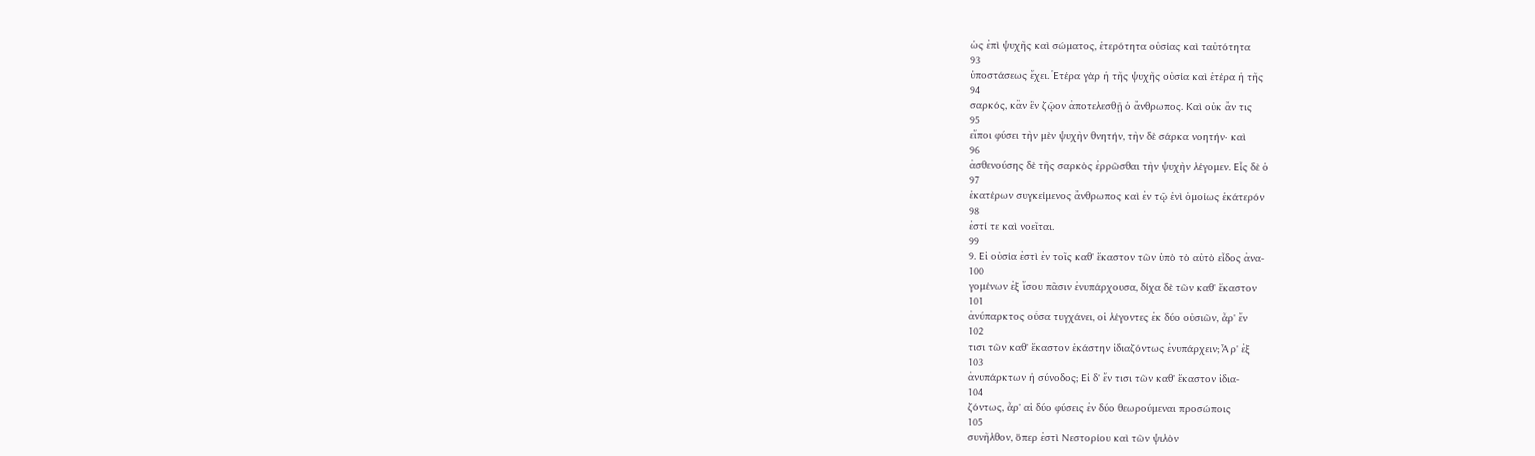ὡς ἐπὶ ψυχῆς καὶ σώματος, ἑτερότητα οὐσίας καὶ ταὐτότητα
93
ὑποστάσεως ἔχει. Ἑτέρα γὰρ ἡ τῆς ψυχῆς οὐσία καὶ ἑτέρα ἡ τῆς
94
σαρκός, κἂν ἓν ζῷον ἀποτελεσθῇ ὁ ἄνθρωπος. Καὶ οὐκ ἄν τις
95
εἴποι φύσει τὴν μὲν ψυχὴν θνητήν, τὴν δὲ σάρκα νοητήν· καὶ
96
ἀσθενούσης δὲ τῆς σαρκὸς ἐρρῶσθαι τὴν ψυχὴν λέγομεν. Εἷς δὲ ὁ
97
ἑκατέρων συγκείμενος ἄνθρωπος καὶ ἐν τῷ ἑνὶ ὁμοίως ἑκάτερόν
98
ἐστί τε καὶ νοεῖται.
99
9. Εἰ οὐσία ἐστὶ ἐν τοῖς καθ' ἕκαστον τῶν ὑπὸ τὸ αὐτὸ εἶδος ἀνα-
100
γομένων ἐξ ἴσου πᾶσιν ἐνυπάρχουσα, δίχα δὲ τῶν καθ' ἕκαστον
101
ἀνύπαρκτος οὖσα τυγχάνει, οἱ λέγοντες ἐκ δύο οὐσιῶν, ἆρ' ἔν
102
τισι τῶν καθ' ἕκαστον ἑκάστην ἰδιαζόντως ἐνυπάρχειν; Ἆρ' ἐξ
103
ἀνυπάρκτων ἡ σύνοδος; Εἰ δ' ἔν τισι τῶν καθ' ἕκαστον ἰδια-
104
ζόντως, ἆρ' αἱ δύο φύσεις ἐν δύο θεωρούμεναι προσώποις
105
συνῆλθον, ὅπερ ἐστὶ Νεστορίου καὶ τῶν ψιλὸν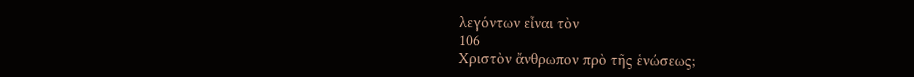λεγόντων εἶναι τὸν
106
Χριστὸν ἄνθρωπον πρὸ τῆς ἑνώσεως;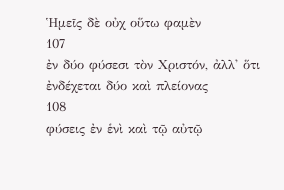Ἡμεῖς δὲ οὐχ οὕτω φαμὲν
107
ἐν δύο φύσεσι τὸν Χριστόν, ἀλλ' ὅτι ἐνδέχεται δύο καὶ πλείονας
108
φύσεις ἐν ἑνὶ καὶ τῷ αὐτῷ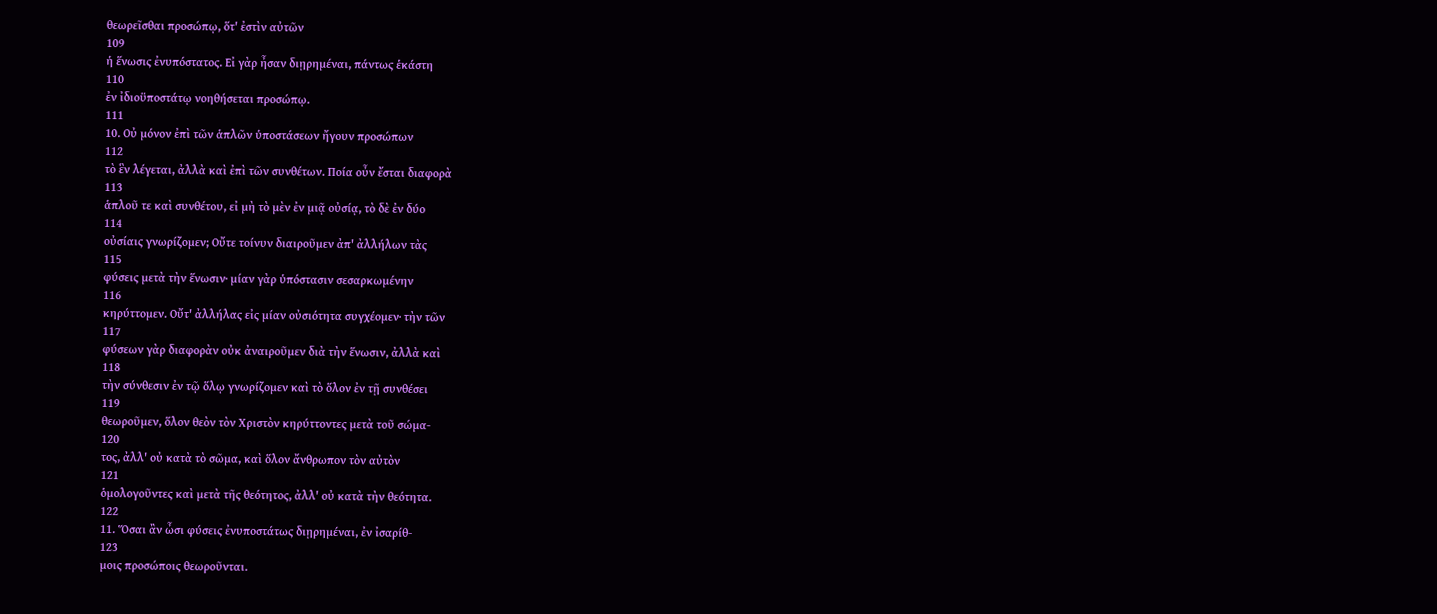θεωρεῖσθαι προσώπῳ, ὅτ' ἐστὶν αὐτῶν
109
ἡ ἕνωσις ἐνυπόστατος. Εἰ γὰρ ἦσαν διῃρημέναι, πάντως ἑκάστη
110
ἐν ἰδιοϋποστάτῳ νοηθήσεται προσώπῳ.
111
10. Οὐ μόνον ἐπὶ τῶν ἁπλῶν ὑποστάσεων ἤγουν προσώπων
112
τὸ ἓν λέγεται, ἀλλὰ καὶ ἐπὶ τῶν συνθέτων. Ποία οὖν ἔσται διαφορὰ
113
ἁπλοῦ τε καὶ συνθέτου, εἰ μὴ τὸ μὲν ἐν μιᾷ οὐσίᾳ, τὸ δὲ ἐν δύο
114
οὐσίαις γνωρίζομεν; Οὔτε τοίνυν διαιροῦμεν ἀπ' ἀλλήλων τὰς
115
φύσεις μετὰ τὴν ἕνωσιν· μίαν γὰρ ὑπόστασιν σεσαρκωμένην
116
κηρύττομεν. Οὔτ' ἀλλήλας εἰς μίαν οὐσιότητα συγχέομεν· τὴν τῶν
117
φύσεων γὰρ διαφορὰν οὐκ ἀναιροῦμεν διὰ τὴν ἕνωσιν, ἀλλὰ καὶ
118
τὴν σύνθεσιν ἐν τῷ ὅλῳ γνωρίζομεν καὶ τὸ ὅλον ἐν τῇ συνθέσει
119
θεωροῦμεν, ὅλον θεὸν τὸν Χριστὸν κηρύττοντες μετὰ τοῦ σώμα-
120
τος, ἀλλ' οὐ κατὰ τὸ σῶμα, καὶ ὅλον ἄνθρωπον τὸν αὐτὸν
121
ὁμολογοῦντες καὶ μετὰ τῆς θεότητος, ἀλλ' οὐ κατὰ τὴν θεότητα.
122
11. Ὅσαι ἂν ὦσι φύσεις ἐνυποστάτως διῃρημέναι, ἐν ἰσαρίθ-
123
μοις προσώποις θεωροῦνται.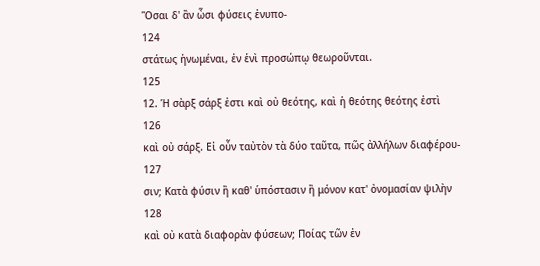Ὅσαι δ' ἂν ὦσι φύσεις ἐνυπο-
124
στάτως ἡνωμέναι, ἐν ἑνὶ προσώπῳ θεωροῦνται.
125
12. Ἡ σὰρξ σάρξ ἐστι καὶ οὐ θεότης, καὶ ἡ θεότης θεότης ἐστὶ
126
καὶ οὐ σάρξ. Εἰ οὖν ταὐτὸν τὰ δύο ταῦτα, πῶς ἀλλήλων διαφέρου-
127
σιν; Κατὰ φύσιν ἢ καθ' ὑπόστασιν ἢ μόνον κατ' ὀνομασίαν ψιλὴν
128
καὶ οὐ κατὰ διαφορὰν φύσεων; Ποίας τῶν ἐν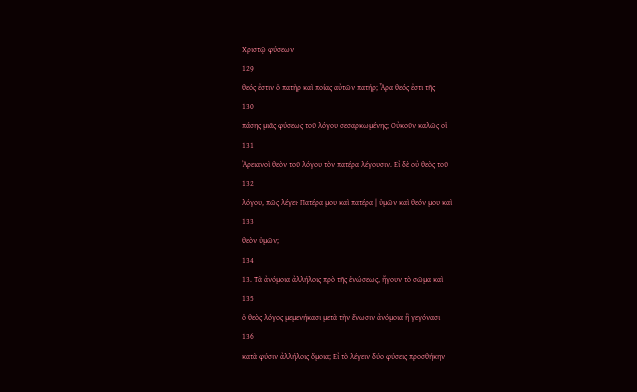Χριστῷ φύσεων
129
θεός ἐστιν ὁ πατὴρ καὶ ποίας αὐτῶν πατήρ; Ἆρα θεός ἐστι τῆς
130
πάσης μιᾶς φύσεως τοῦ λόγου σεσαρκωμένης; Οὐκοῦν καλῶς οἱ
131
Ἀρειανοὶ θεὸν τοῦ λόγου τὸν πατέρα λέγουσιν. Εἰ δὲ οὐ θεὸς τοῦ
132
λόγου, πῶς λέγει· Πατέρα μου καὶ πατέρα | ὑμῶν καὶ θεόν μου καὶ
133
θεὸν ὑμῶν;
134
13. Τὰ ἀνόμοια ἀλλήλοις πρὸ τῆς ἑνώσεως, ἤγουν τὸ σῶμα καὶ
135
ὁ θεὸς λόγος μεμενήκασι μετὰ τὴν ἕνωσιν ἀνόμοια ἢ γεγόνασι
136
κατὰ φύσιν ἀλλήλοις ὅμοια; Εἰ τὸ λέγειν δύο φύσεις προσθήκην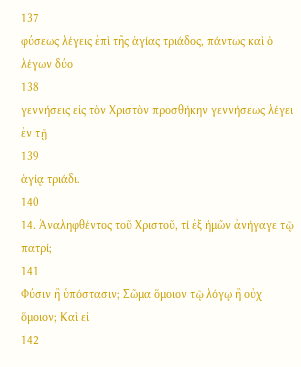137
φύσεως λέγεις ἐπὶ τῆς ἁγίας τριάδος, πάντως καὶ ὁ λέγων δύο
138
γεννήσεις εἰς τὸν Χριστὸν προσθήκην γεννήσεως λέγει ἐν τῇ
139
ἁγίᾳ τριάδι.
140
14. Ἀναληφθέντος τοῦ Χριστοῦ, τί ἐξ ἡμῶν ἀνήγαγε τῷ πατρί;
141
Φύσιν ἢ ὑπόστασιν; Σῶμα ὅμοιον τῷ λόγῳ ἢ οὐχ ὅμοιον; Καὶ εἰ
142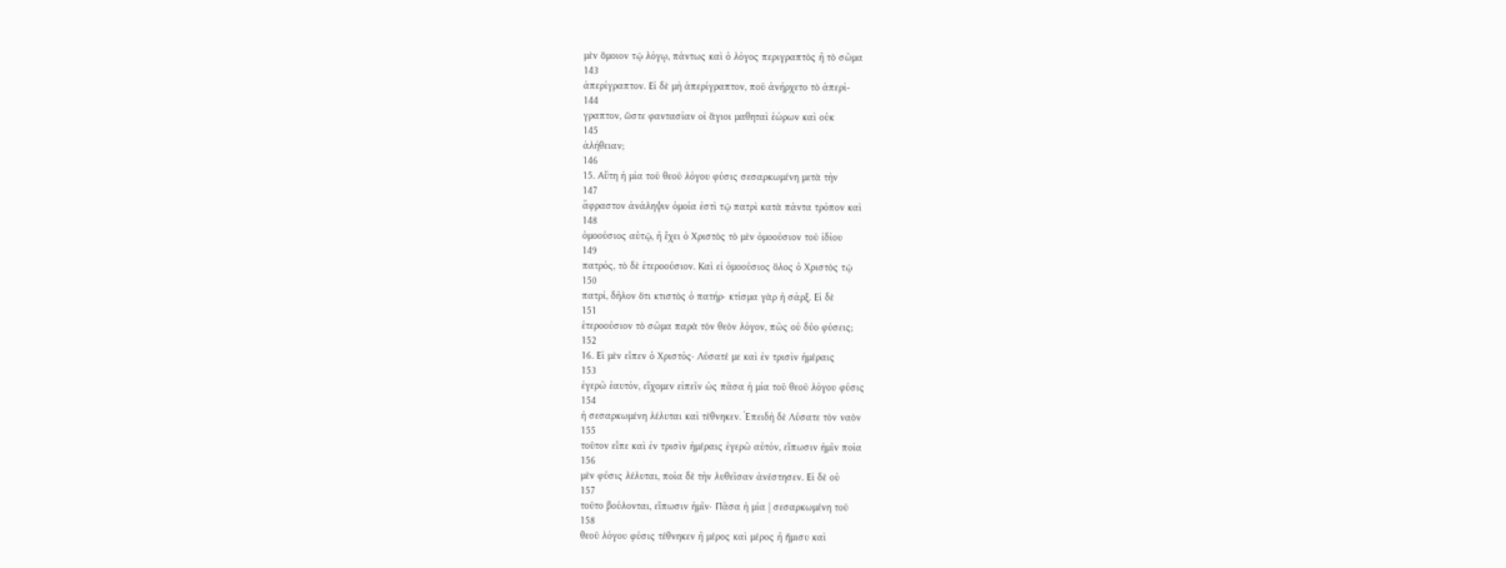μὲν ὅμοιον τῷ λόγῳ, πάντως καὶ ὁ λόγος περιγραπτὸς ἢ τὸ σῶμα
143
ἀπερίγραπτον. Εἰ δὲ μὴ ἀπερίγραπτον, ποῦ ἀνήρχετο τὸ ἀπερί-
144
γραπτον, ὥστε φαντασίαν οἱ ἅγιοι μαθηταὶ ἑώρων καὶ οὐκ
145
ἀλήθειαν;
146
15. Αὕτη ἡ μία τοῦ θεοῦ λόγου φύσις σεσαρκωμένη μετὰ τὴν
147
ἄφραστον ἀνάληψιν ὁμοία ἐστὶ τῷ πατρὶ κατὰ πάντα τρόπον καὶ
148
ὁμοούσιος αὐτῷ, ἢ ἔχει ὁ Χριστὸς τὸ μὲν ὁμοούσιον τοῦ ἰδίου
149
πατρός, τὸ δὲ ἑτεροούσιον. Καὶ εἰ ὁμοούσιος ὅλος ὁ Χριστὸς τῷ
150
πατρί, δῆλον ὅτι κτιστὸς ὁ πατήρ· κτίσμα γὰρ ἡ σάρξ. Εἰ δὲ
151
ἑτεροούσιον τὸ σῶμα παρὰ τὸν θεὸν λόγον, πῶς οὐ δύο φύσεις;
152
16. Εἰ μὲν εἶπεν ὁ Χριστός· Λύσατέ με καὶ ἐν τρισὶν ἡμέραις
153
ἐγερῶ ἑαυτόν, εἴχομεν εἰπεῖν ὡς πᾶσα ἡ μία τοῦ θεοῦ λόγου φύσις
154
ἡ σεσαρκωμένη λέλυται καὶ τέθνηκεν. Ἐπειδὴ δὲ Λύσατε τὸν ναὸν
155
τοῦτον εἶπε καὶ ἐν τρισὶν ἡμέραις ἐγερῶ αὐτόν, εἴπωσιν ἡμῖν ποία
156
μὲν φύσις λέλυται, ποία δὲ τὴν λυθεῖσαν ἀνέστησεν. Εἰ δὲ οὐ
157
τοῦτο βούλονται, εἴπωσιν ἡμῖν· Πᾶσα ἡ μία | σεσαρκωμένη τοῦ
158
θεοῦ λόγου φύσις τέθνηκεν ἢ μέρος καὶ μέρος ἢ ἥμισυ καὶ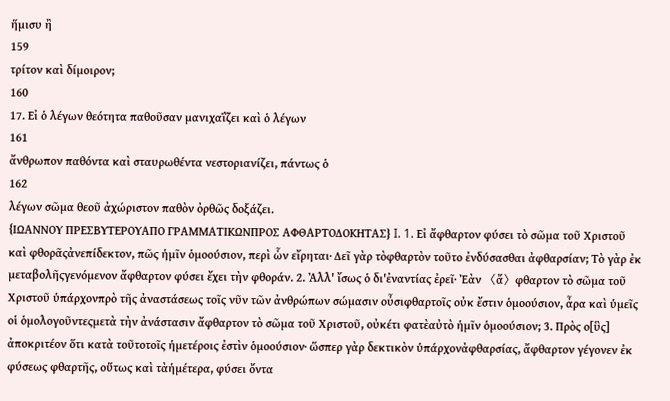ἥμισυ ἢ
159
τρίτον καὶ δίμοιρον;
160
17. Εἰ ὁ λέγων θεότητα παθοῦσαν μανιχαΐζει καὶ ὁ λέγων
161
ἄνθρωπον παθόντα καὶ σταυρωθέντα νεστοριανίζει, πάντως ὁ
162
λέγων σῶμα θεοῦ ἀχώριστον παθὸν ὀρθῶς δοξάζει.
{ΙΩΑΝΝΟΥ ΠΡΕΣΒΥΤΕΡΟΥΑΠΟ ΓΡΑΜΜΑΤΙΚΩΝΠΡΟΣ ΑΦΘΑΡΤΟΔΟΚΗΤΑΣ} I. 1. Εἰ ἄφθαρτον φύσει τὸ σῶμα τοῦ Χριστοῦ καὶ φθορᾶςἀνεπίδεκτον, πῶς ἡμῖν ὁμοούσιον, περὶ ὧν εἴρηται· Δεῖ γὰρ τὸφθαρτὸν τοῦτο ἐνδύσασθαι ἀφθαρσίαν; Τὸ γὰρ ἐκ μεταβολῆςγενόμενον ἄφθαρτον φύσει ἔχει τὴν φθοράν. 2. Ἀλλ' ἴσως ὁ δι'ἐναντίας ἐρεῖ· Ἐὰν 〈ἄ〉φθαρτον τὸ σῶμα τοῦ Χριστοῦ ὑπάρχονπρὸ τῆς ἀναστάσεως τοῖς νῦν τῶν ἀνθρώπων σώμασιν οὖσιφθαρτοῖς οὐκ ἔστιν ὁμοούσιον, ἆρα καὶ ὑμεῖς οἱ ὁμολογοῦντεςμετὰ τὴν ἀνάστασιν ἄφθαρτον τὸ σῶμα τοῦ Χριστοῦ, οὐκέτι φατὲαὐτὸ ἡμῖν ὁμοούσιον; 3. Πρὸς ο[ὓς] ἀποκριτέον ὅτι κατὰ τοῦτοτοῖς ἡμετέροις ἐστὶν ὁμοούσιον· ὥσπερ γὰρ δεκτικὸν ὑπάρχονἀφθαρσίας, ἄφθαρτον γέγονεν ἐκ φύσεως φθαρτῆς, οὕτως καὶ τὰἡμέτερα, φύσει ὄντα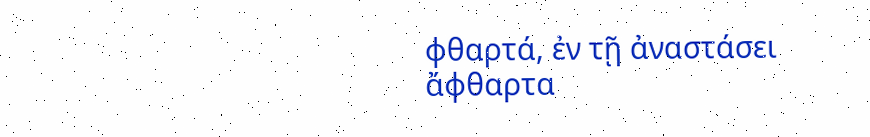φθαρτά, ἐν τῇ ἀναστάσει ἄφθαρτα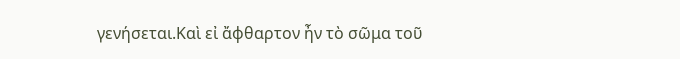γενήσεται.Καὶ εἰ ἄφθαρτον ἦν τὸ σῶμα τοῦ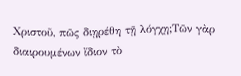Χριστοῦ, πῶς διῃρέθη τῇ λόγχῃ;Τῶν γὰρ διαιρουμένων ἴδιον τὸ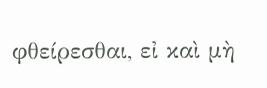φθείρεσθαι, εἰ καὶ μὴ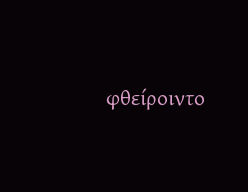φθείροιντο